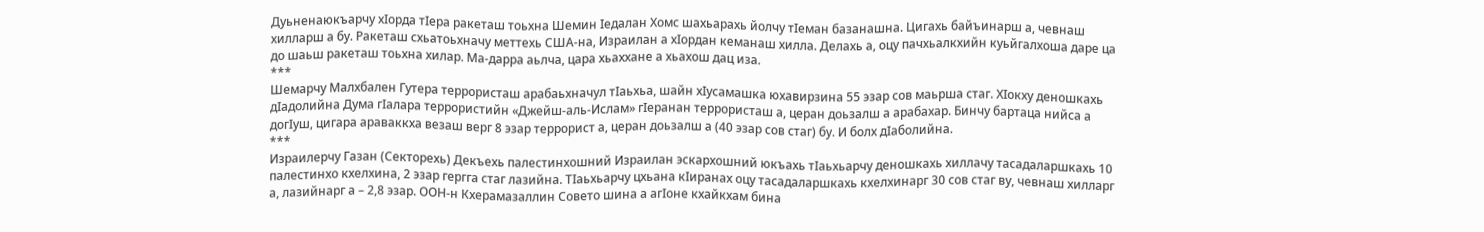Дуьненаюкъарчу хIорда тIера ракеташ тоьхна Шемин Iедалан Хомс шахьарахь йолчу тIеман базанашна. Цигахь байъинарш а, чевнаш хилларш а бу. Ракеташ схьатоьхначу меттехь США-на, Израилан а хIордан кеманаш хилла. Делахь а, оцу пачхьалкхийн куьйгалхоша даре ца до шаьш ракеташ тоьхна хилар. Ма-дарра аьлча, цара хьаххане а хьахош дац иза.
***
Шемарчу Малхбален Гутера террористаш арабаьхначул тIаьхьа, шайн хIусамашка юхавирзина 55 эзар сов маьрша стаг. ХIокху деношкахь дIадолийна Дума гIалара террористийн «Джейш-аль-Ислам» гIеранан террористаш а, церан доьзалш а арабахар. Бинчу бартаца нийса а догIуш, цигара араваккха везаш верг 8 эзар террорист а, церан доьзалш а (40 эзар сов стаг) бу. И болх дIаболийна.
***
Израилерчу Газан (Секторехь) Декъехь палестинхошний Израилан эскархошний юкъахь тIаьхьарчу деношкахь хиллачу тасадаларшкахь 10 палестинхо кхелхина, 2 эзар гергга стаг лазийна. ТIаьхьарчу цхьана кIиранах оцу тасадаларшкахь кхелхинарг 30 сов стаг ву, чевнаш хилларг а, лазийнарг а – 2,8 эзар. ООН-н Кхерамазаллин Совето шина а агIоне кхайкхам бина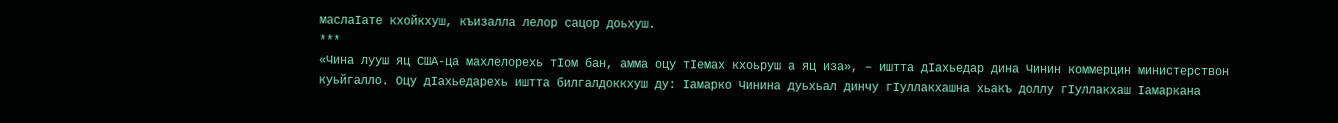маслаIате кхойкхуш, къизалла лелор сацор доьхуш.
***
«Чина лууш яц США-ца махлелорехь тIом бан, амма оцу тIемах кхоьруш а яц иза», – иштта дIахьедар дина Чинин коммерцин министерствон куьйгалло. Оцу дIахьедарехь иштта билгалдоккхуш ду: Iамарко Чинина дуьхьал динчу гIуллакхашна хьакъ доллу гIуллакхаш Iамаркана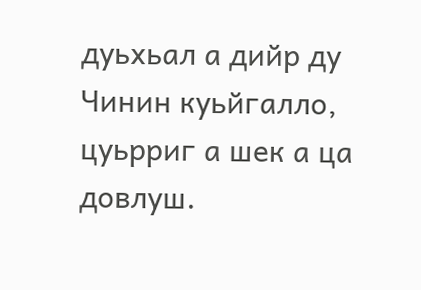дуьхьал а дийр ду Чинин куьйгалло, цуьрриг а шек а ца довлуш.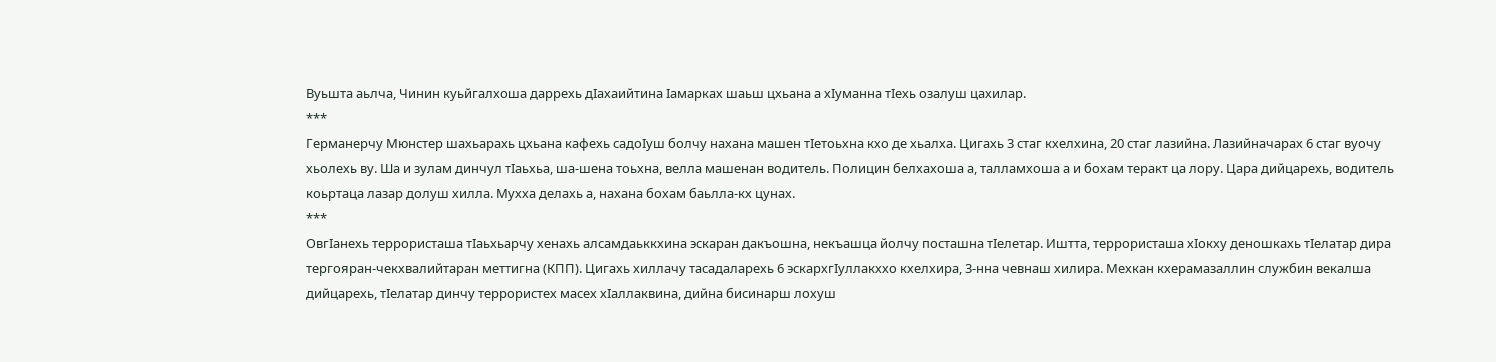Вуьшта аьлча, Чинин куьйгалхоша даррехь дIахаийтина Iамарках шаьш цхьана а хIуманна тIехь озалуш цахилар.
***
Германерчу Мюнстер шахьарахь цхьана кафехь садоIуш болчу нахана машен тIетоьхна кхо де хьалха. Цигахь 3 стаг кхелхина, 20 стаг лазийна. Лазийначарах 6 стаг вуочу хьолехь ву. Ша и зулам динчул тIаьхьа, ша-шена тоьхна, велла машенан водитель. Полицин белхахоша а, талламхоша а и бохам теракт ца лору. Цара дийцарехь, водитель коьртаца лазар долуш хилла. Мухха делахь а, нахана бохам баьлла-кх цунах.
***
ОвгIанехь террористаша тIаьхьарчу хенахь алсамдаьккхина эскаран дакъошна, некъашца йолчу посташна тIелетар. Иштта, террористаша хIокху деношкахь тIелатар дира тергояран-чекхвалийтаран меттигна (КПП). Цигахь хиллачу тасадаларехь 6 эскархгIуллакххо кхелхира, 3-нна чевнаш хилира. Мехкан кхерамазаллин службин векалша дийцарехь, тIелатар динчу террористех масех хIаллаквина, дийна бисинарш лохуш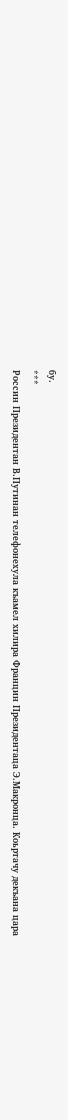бу.
***
Россин Президентан В.Путинан телефонехула къамел хилира Францин Президентаца Э.Макронца. Коьртачу декъана цара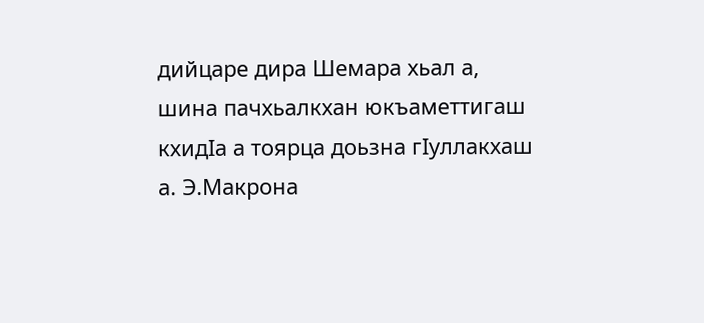дийцаре дира Шемара хьал а, шина пачхьалкхан юкъаметтигаш кхидIа а тоярца доьзна гIуллакхаш а. Э.Макрона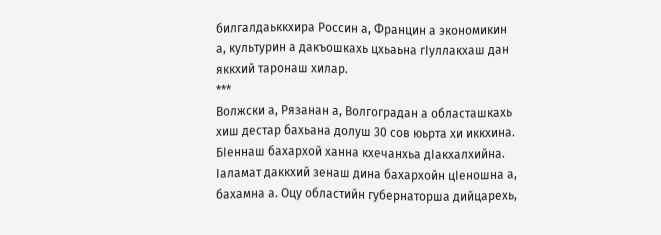билгалдаьккхира Россин а, Францин а экономикин а, культурин а дакъошкахь цхьаьна гIуллакхаш дан яккхий таронаш хилар.
***
Волжски а, Рязанан а, Волгоградан а областашкахь хиш дестар бахьана долуш 30 сов юьрта хи иккхина. БIеннаш бахархой ханна кхечанхьа дIакхалхийна. Iаламат даккхий зенаш дина бахархойн цIеношна а, бахамна а. Оцу областийн губернаторша дийцарехь,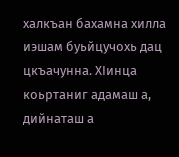халкъан бахамна хилла иэшам буьйцучохь дац цкъачунна. ХIинца коьртаниг адамаш а, дийнаташ а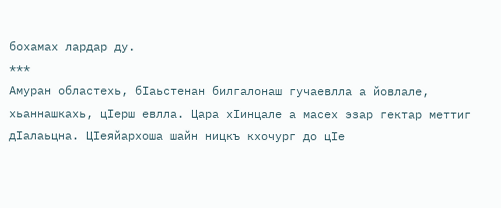бохамах лардар ду.
***
Амуран областехь, бIаьстенан билгалонаш гучаевлла а йовлале, хьаннашкахь, цIерш евлла. Цара хIинцале а масех эзар гектар меттиг дIалаьцна. ЦIеяйархоша шайн ницкъ кхочург до цIе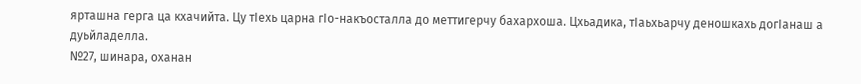ярташна герга ца кхачийта. Цу тIехь царна гIо-накъосталла до меттигерчу бахархоша. Цхьадика, тIаьхьарчу деношкахь догIанаш а дуьйладелла.
№27, шинара, оханан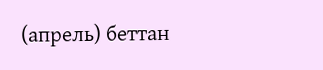(апрель) беттан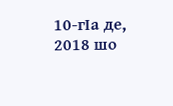10-гIа де, 2018 шо